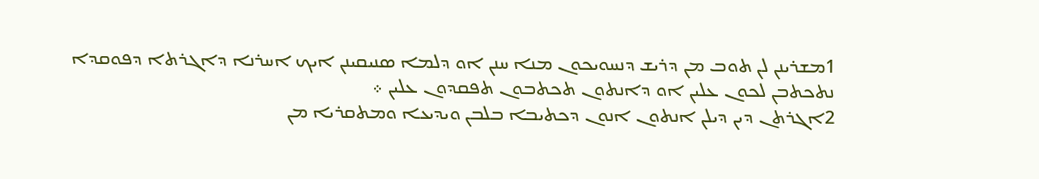1ܡܫܪܝܢܢ ܠܢ ܬܘܒ ܡܢ ܕܪܝܫ ܕܢܚܘܝܟܘܢ ܡܢܐ ܚܢܢ ܐܘ ܕܠܡܐ ܤܢܝܩܝܢܢ ܐܝܟ ܐܚܪܢܐ ܕܐܓܪܬܐ ܕܦܘܩܕܐ ܢܬܟܬܒܢ ܠܟܘܢ ܥܠܝܢ ܐܘ ܕܐܢܬܘܢ ܬܟܬܒܘܢ ܬܦܩܕܘܢ ܥܠܝܢ ܀
2ܐܓܪܬܢ ܕܝܢ ܕܝܠܢ ܐܢܬܘܢ ܐܢܘܢ ܕܟܬܝܒܐ ܒܠܒܢ ܘܝܕܝܥܐ ܘܡܬܩܪܝܐ ܡܢ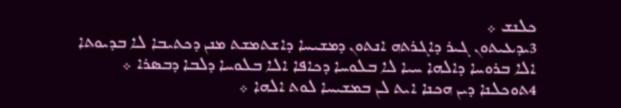ܟܠܢܫ ܀
3ܝܕܥܝܬܘܢ ܓܝܪ ܕܐܓܪܬܗ ܐܢܬܘܢ ܕܡܫܝܚܐ ܕܐܫܬܡܫܬ ܡܢܢ ܕܟܬܝܒܐ ܠܐ ܒܕܝܘܬܐ ܐܠܐ ܒܪܘܚܐ ܕܐܠܗܐ ܚܝܐ ܠܐ ܒܠܘܚܐ ܕܟܐܦܐ ܐܠܐ ܒܠܘܚܐ ܕܠܒܐ ܕܒܤܪܐ ܀
4ܬܘܟܠܢܐ ܕܝܢ ܗܟܢܐ ܐܝܬ ܠܢ ܒܡܫܝܚܐ ܠܘܬ ܐܠܗܐ ܀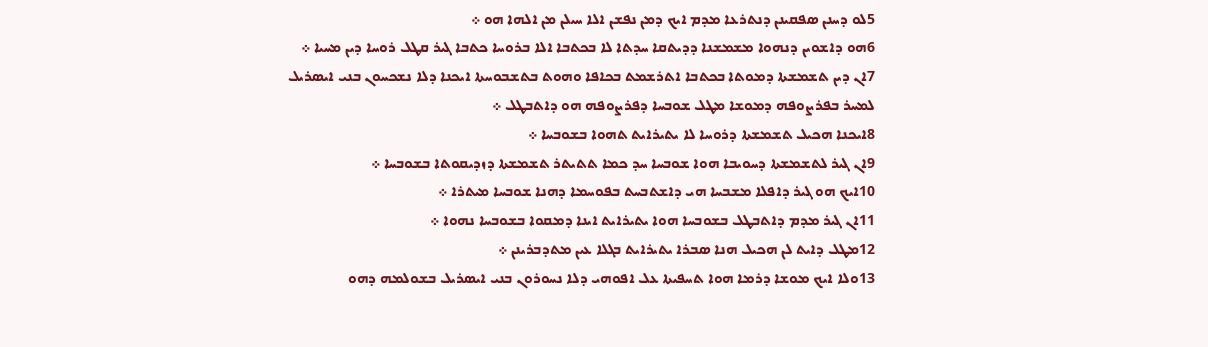5ܠܘ ܕܚܢܢ ܤܦܩܝܢܢ ܕܢܬܪܥܐ ܡܕܡ ܐܝܟ ܕܡܢ ܢܦܫܢ ܐܠܐ ܚܝܠܢ ܡܢ ܐܠܗܐ ܗܘ ܀
6ܗܘ ܕܐܫܘܝܢ ܕܢܗܘܐ ܡܫܡܫܢܐ ܕܕܝܬܩܐ ܚܕܬܐ ܠܐ ܒܟܬܒܐ ܐܠܐ ܒܪܘܚܐ ܟܬܒܐ ܓܝܪ ܩܛܠ ܪܘܚܐ ܕܝܢ ܡܚܝܐ ܀
7ܐܢ ܕܝܢ ܬܫܡܫܬܐ ܕܡܘܬܐ ܒܟܬܒܐ ܐܬܪܫܡܬ ܒܟܐܦܐ ܘܗܘܬ ܒܬܫܒܘܚܬܐ ܐܝܟܢܐ ܕܠܐ ܢܫܟܚܘܢ ܒܢܝ ܐܝܤܪܝܠ ܠܡܚܪ ܒܦܪܨܘܦܗ ܕܡܘܫܐ ܡܛܠ ܫܘܒܚܐ ܕܦܪܨܘܦܗ ܗܘ ܕܐܬܒܛܠ ܀
8ܐܝܟܢܐ ܗܟܝܠ ܬܫܡܫܬܐ ܕܪܘܚܐ ܠܐ ܝܬܝܪܐܝܬ ܬܗܘܐ ܒܫܘܒܚܐ ܀
9ܐܢ ܓܝܪ ܠܬܫܡܫܬܐ ܕܚܘܝܒܐ ܗܘܐ ܫܘܒܚܐ ܚܕ ܟܡܐ ܬܬܝܬܪ ܬܫܡܫܬܐ ܕܙܕܝܩܘܬܐ ܒܫܘܒܚܐ ܀
10ܐܝܟ ܗܘ ܓܝܪ ܕܐܦܠܐ ܡܫܒܚܐ ܗܝ ܕܐܫܬܒܚܬ ܒܦܘܚܡܐ ܕܗܢܐ ܫܘܒܚܐ ܡܝܬܪܐ ܀
11ܐܢ ܓܝܪ ܡܕܡ ܕܐܬܒܛܠ ܒܫܘܒܚܐ ܗܘܐ ܝܬܝܪܐܝܬ ܐܝܢܐ ܕܡܩܘܐ ܒܫܘܒܚܐ ܢܗܘܐ ܀
12ܡܛܠ ܕܐܝܬ ܠܢ ܗܟܝܠ ܗܢܐ ܤܒܪܐ ܝܬܝܪܐܝܬ ܒܓܠܐ ܥܝܢ ܡܬܕܒܪܝܢܢ ܀
13ܘܠܐ ܐܝܟ ܡܘܫܐ ܕܪܡܐ ܗܘܐ ܬܚܦܝܬܐ ܥܠ ܐܦܘܗܝ ܕܠܐ ܢܚܘܪܘܢ ܒܢܝ ܐܝܤܪܝܠ ܒܫܘܠܡܗ ܕܗܘ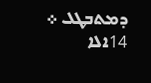ܕܡܬܒܛܠ ܀
14ܐܠܐ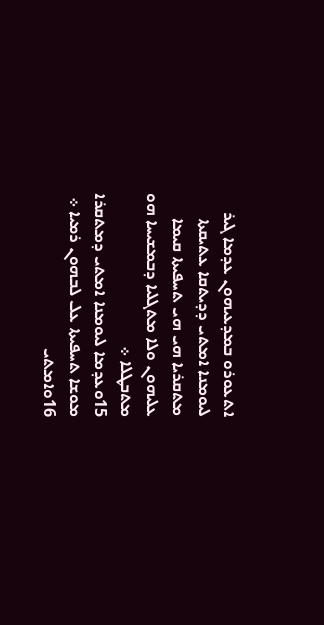ܐܬܥܘܪܘ ܒܡܕܥܝܗܘܢ ܥܕܡܐ ܓܝܪ ܠܝܘܡܢܐ ܐܡܬܝ ܕܕܝܬܩܐ ܥܬܝܩܬܐ ܡܬܩܪܝܐ ܗܝ ܗܝ ܬܚܦܝܬܐ ܩܝܡܐ ܥܠܝܗܘܢ ܘܠܐ ܡܬܓܠܝܐ ܕܒܡܫܝܚܐ ܗܘ ܡܬܒܛܠܐ ܀
15ܘܥܕܡܐ ܠܝܘܡܢܐ ܐܡܬܝ ܕܡܬܩܪܐ ܡܘܫܐ ܬܚܦܝܬܐ ܥܠ ܠܒܗܘܢ ܪܡܝܐ ܀
16ܘܐܡܬܝ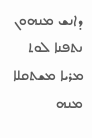ܕܐܢܫ ܡܢܗܘܢ ܢܬܦܢܐ ܠܘܬ ܡܪܝܐ ܡܫܬܩܠܐ ܡܢܗ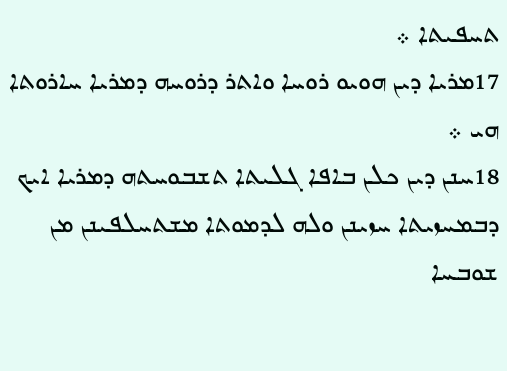ܬܚܦܝܬܐ ܀
17ܡܪܝܐ ܕܝܢ ܗܘܝܘ ܪܘܚܐ ܘܐܬܪ ܕܪܘܚܗ ܕܡܪܝܐ ܚܐܪܘܬܐ ܗܝ ܀
18ܚܢܢ ܕܝܢ ܟܠܢ ܒܐܦܐ ܓܠܝܬܐ ܬܫܒܘܚܬܗ ܕܡܪܝܐ ܐܝܟ ܕܒܡܚܙܝܬܐ ܚܙܝܢܢ ܘܠܗ ܠܕܡܘܬܐ ܡܫܬܚܠܦܝܢܢ ܡܢ ܫܘܒܚܐ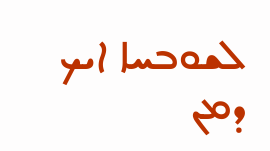ܠܫܘܒܚܐ ܐܝܟ ܕܡܢ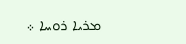ܡܪܝܐ ܪܘܚܐ ܀